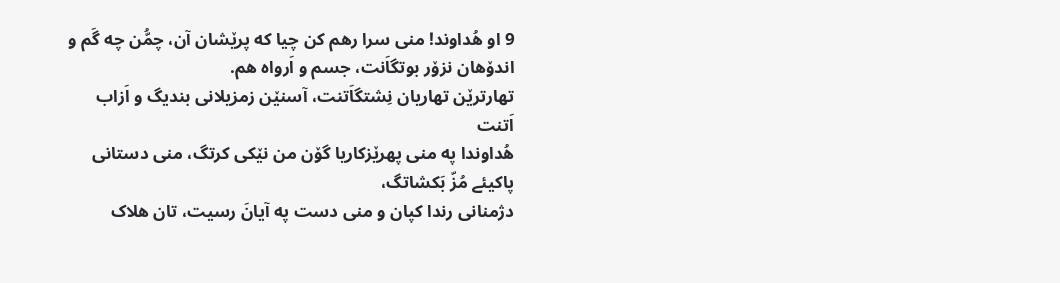9 او هُداوند! منی سرا رهم کن چیا که پرێشان آن، چمُّن چه گَم و اندۆهان نزۆر بوتگاَنت، جسم و اَرواه هم.
تهارترێن تهاریان نِشتگاَتنت، آسنێن زمزیلانی بندیگ و اَزاب اَتنت
هُداوندا په منی پهرێزکاریا گۆن من نێکی کرتگ، منی دستانی پاکیئے مُزّ بَکشاتگ،
دژمنانی رندا کپان و منی دست په آیانَ رسیت، تان هلاک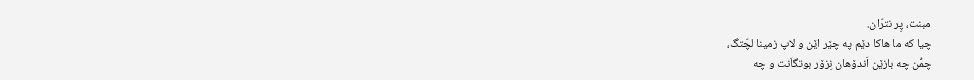مبنت، پِر نترّان.
چیا که ما هاکا دێم په چێر اێن و لاپ زمینا لچّتگ،
چمُّن چه بازێن اَندۆهان نِزۆر بوتگاَنت و چه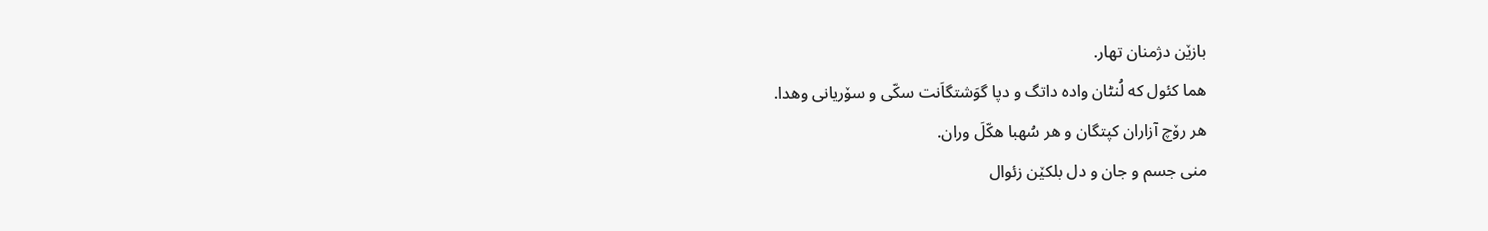بازێن دژمنان تهار.
هما کئول که لُنٹان واده داتگ و دپا گوَشتگاَنت سکّی و سۆریانی وهدا.
هر رۆچ آزاران کپتگان و هر سُهبا هکّلَ وران.
منی جسم و جان و دل بلکێن زئوال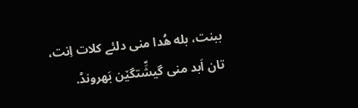ببنت، بله هُدا منی دلئے کلات اِنت، تان اَبد منی گیشِّتگێن بَهرونڈ.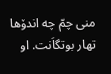منی چمّ چه اندۆها تهار بوتگاَنت. او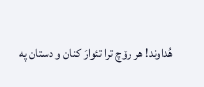هُداوند! هر رۆچ ترا تئوارَ کنان و دستان په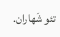تئو شَهاران.